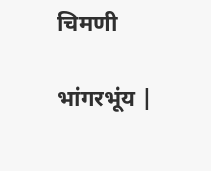चिमणी

भांगरभूंय |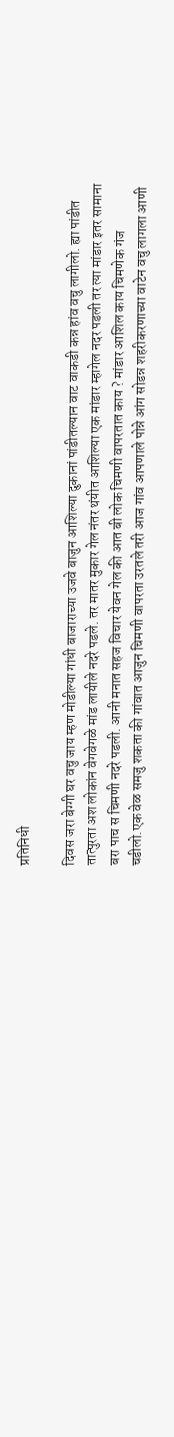प्रतिनिधी

दिवस जरा बेग्गी घर वचु जाय म्हण मोडील्या गांधी बाजाराच्या उजवे बाजुन आशिल्या दुकानां पांडीतल्यान वाट वाकडी कन्न हांव वचु लागीलो. ह्या पांडीत तात्पुरता अश लोकांन वेगवेगळे मांड लायीले नदरे पडले. तर मातर मुकार गेल नंतर थंयीत आशिल्या एक मांडार म्हागेल नदर पडली तर त्या मांडार इतर सामाना बरा पाच स चिमणी नदरे पडली. आनी मनात सहज विचार येवन गेल की आत बी लोक चिमणी वापरतात काय ? मांडार आशिल काय चिमणेक गंज चडीलो.एक वेळ समजु शकता की गांवात आजुन चिमणी वापरता उरतले तरी आज गांव आपणाले पोन्ने आंग सोडन्न शहरीकरणाच्या वाटेन वचु लागला आणी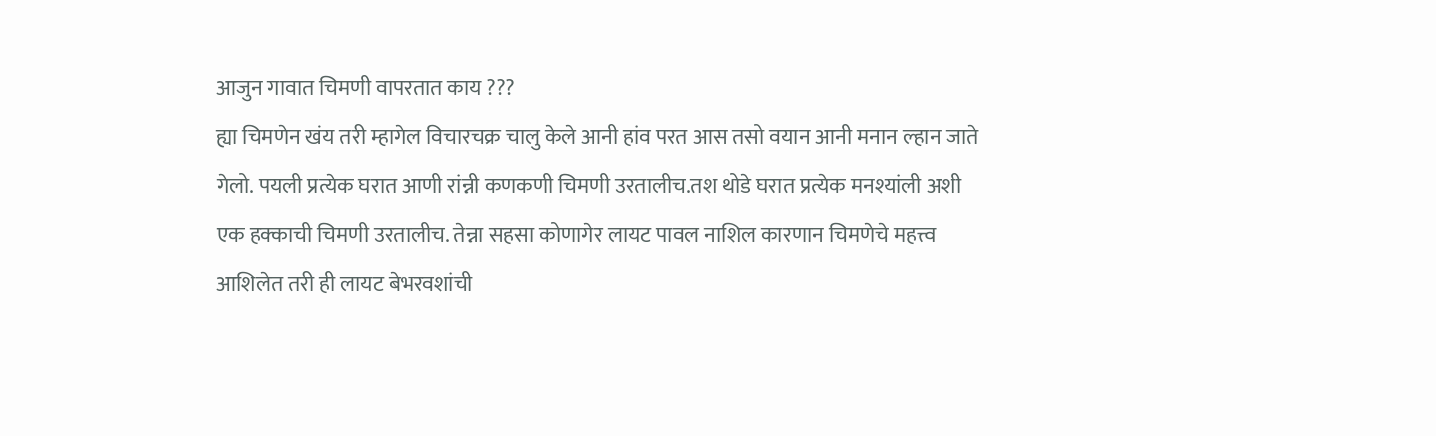आजुन गावात चिमणी वापरतात काय ???
ह्या चिमणेन खंय तरी म्हागेल विचारचक्र चालु केले आनी हांव परत आस तसो वयान आनी मनान ल्हान जाते गेलो. पयली प्रत्येक घरात आणी रांन्नी कणकणी चिमणी उरतालीच.तश थोडे घरात प्रत्येक मनश्यांली अशी एक हक्काची चिमणी उरतालीच. तेन्ना सहसा कोणागेर लायट पावल नाशिल कारणान चिमणेचे महत्त्व आशिलेत तरी ही लायट बेभरवशांची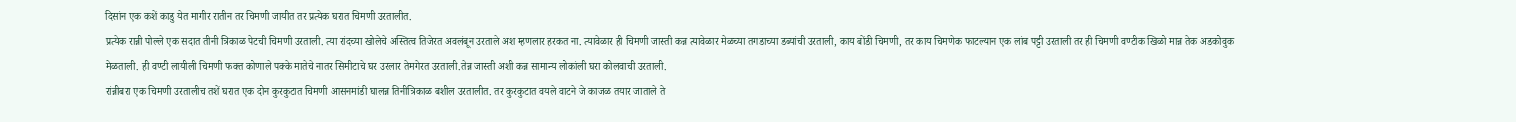दिसांन एक कशें काडु येत मागीर रातीन तर चिमणी जायीत तर प्रत्येक घरात चिमणी उरतालीत.
प्रत्येक रान्नी पोल्ले एक सदात तीनी त्रिकाळ पेटची चिमणी उरताली. त्या रांदच्या खोलेचे अस्तित्व तिजेरत अवलंबून उरताले अश म्हणलार हरकत ना. त्यावेळार ही चिमणी जास्ती कन्न त्यावेळार मेळच्या तगडाच्या डब्यांची उरताली, काय बोंडी चिमणी, तर काय चिमणेक फाटल्यान एक लांब पट्टी उरताली तर ही चिमणी वण्टीक खिळो मान्न तेक अडकोवुक मेळताली. ही वण्टी लायीली चिमणी फक्त कोणाले पक्के मातेचे नातर सिमीटाचे घर उरलार तेमगेरत उरताली.तेन्न जास्ती अशी कन्न सामान्य लोकांली घरा कोलवाची उरताली.
रांन्नीबरा एक चिमणी उरतालीच तशें घरात एक दोन कुरकुटात चिमणी आसनमांडी घालन्न तिनीत्रिकाळ बशील उरतालीत. तर कुरकुटात वयले वाटने जे काजळ तयार जाताले ते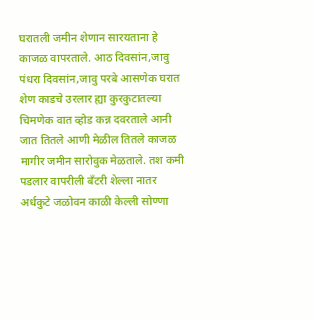घरातली जमीन शेणान सारयताना हे काजळ वापरताले. आठ दिवसांन,जावु पंधरा दिवसांन,जावु परबे आसणेक घरात शेण काडचे उरलार ह्या कुरकुटातल्या चिमणेक वात व्होड कन्न दवरताले आनी जात तितले आणी मेळील तितले काजळ मागीर जमीन सारोवुक मेळताले. तश कमी पडलार वापरीली बँटरी शेल्ला नातर अर्धकुटे जळोवन काळी केल्ली सोण्णा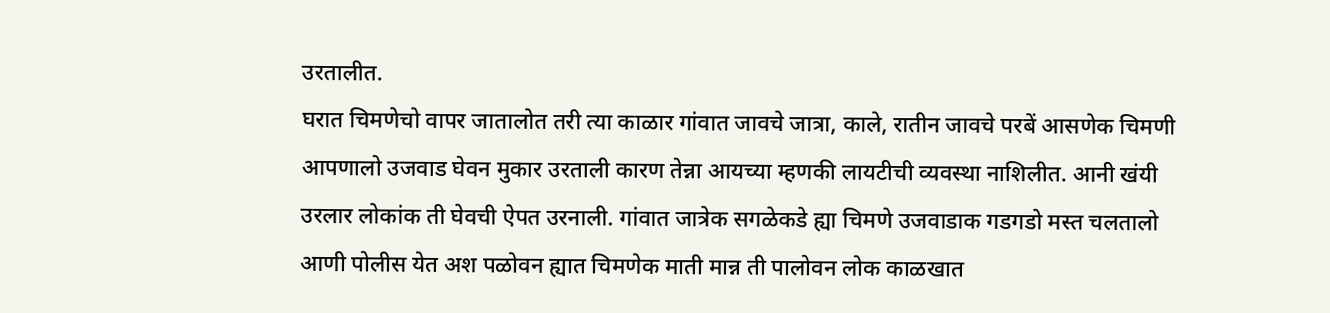उरतालीत.
घरात चिमणेचो वापर जातालोत तरी त्या काळार गांवात जावचे जात्रा, काले, रातीन जावचे परबें आसणेक चिमणी आपणालो उजवाड घेवन मुकार उरताली कारण तेन्ना आयच्या म्हणकी लायटीची व्यवस्था नाशिलीत. आनी खंयी उरलार लोकांक ती घेवची ऐपत उरनाली. गांवात जात्रेक सगळेकडे ह्या चिमणे उजवाडाक गडगडो मस्त चलतालो आणी पोलीस येत अश पळोवन ह्यात चिमणेक माती मान्न ती पालोवन लोक काळखात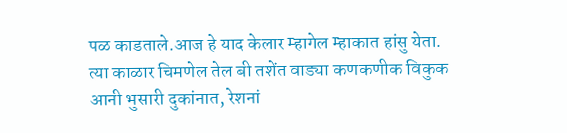पळ काडताले.आज हे याद केलार म्हागेल म्हाकात हांसु येता.
त्या काळार चिमणेल तेल बी तशेंत वाड्या कणकणीक विकुक आनी भुसारी दुकांनात, रेशनां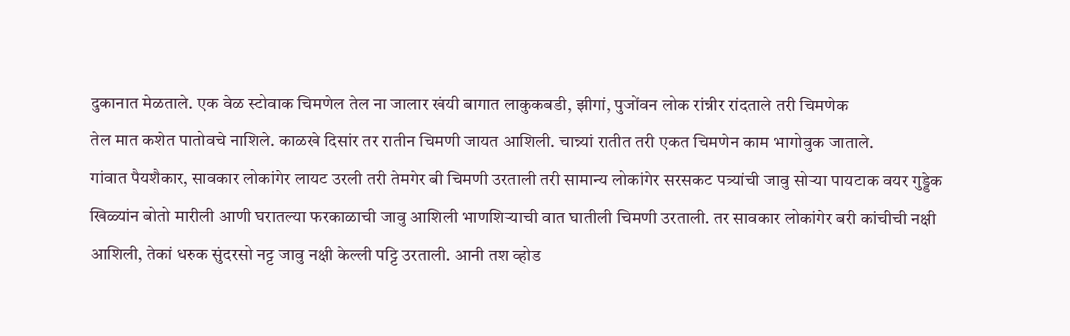दुकानात मेळताले. एक वेळ स्टोवाक चिमणेल तेल ना जालार खंयी बागात लाकुकबडी, झीगां, पुजोंवन लोक रांन्नीर रांदताले तरी चिमणेक
तेल मात कशेत पातोवचे नाशिले. काळखे दिसांर तर रातीन चिमणी जायत आशिली. चान्न्यां रातीत तरी एकत चिमणेन काम भागोवुक जाताले.
गांवात पैयशैकार, सावकार लोकांगेर लायट उरली तरी तेमगेर बी चिमणी उरताली तरी सामान्य लोकांगेर सरसकट पत्र्यांची जावु सोऱ्या पायटाक वयर गुड्डेक खिळ्यांन बोतो मारीली आणी घरातल्या फरकाळाची जावु आशिली भाणशिऱ्याची वात घातीली चिमणी उरताली. तर सावकार लोकांगेर बरी कांचीची नक्षी आशिली, तेकां धरुक सुंदरसो नट्ट जावु नक्षी केल्ली पट्टि उरताली. आनी तश व्होड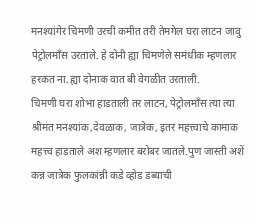मनश्यांगेर चिमणी उरची कमीत तरी तेमगेल घरा लाटन जावु पेट्रोलमाँस उरताले. हे दोनी ह्या चिमणेले समंधीक म्हणलार हरकत ना.ह्या दोनाक वात बी वेगळीत उरताली.
चिमणी घरा शोभा हाडताली तर लाटन, पेट्रोलमाँस त्या त्या श्रीमंत मनश्यांक,देवळाक, जात्रेक, इतर महत्त्वाचे कामाक महत्त्व हाडताले अश म्हणलार बरोबर जातले.पुण जास्ती अशें कन्न जात्रेक फुलकांन्नी कडे व्होड डब्याची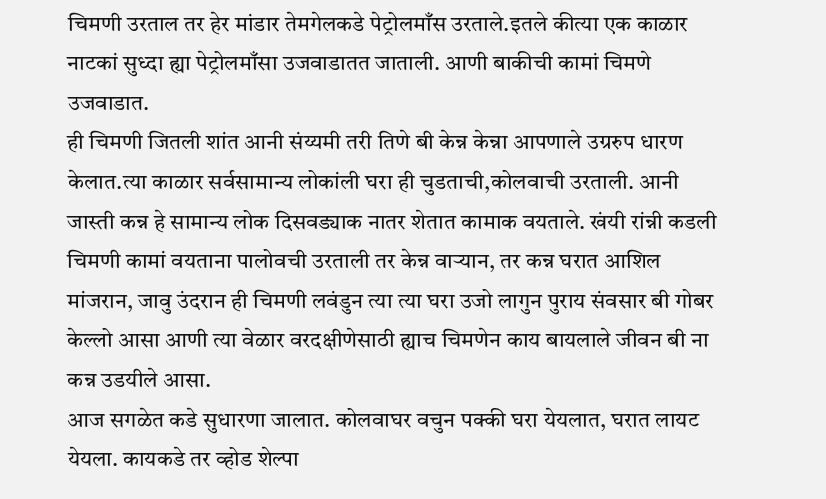चिमणी उरताल तर हेर मांडार तेमगेलकडे पेट्रोलमाँस उरताले.इतले कीत्या एक काळार नाटकां सुध्दा ह्या पेट्रोलमाँसा उजवाडातत जाताली. आणी बाकीची कामां चिमणे उजवाडात.
ही चिमणी जितली शांत आनी संय्यमी तरी तिणे बी केन्न केन्ना आपणाले उग्ररुप धारण केलात.त्या काळार सर्वसामान्य लोकांली घरा ही चुडताची,कोलवाची उरताली. आनी जास्ती कन्न हे सामान्य लोक दिसवड्याक नातर शेतात कामाक वयताले. खंयी रांन्नी कडली चिमणी कामां वयताना पालोवची उरताली तर केन्न वाऱ्यान, तर कन्न घरात आशिल मांजरान, जावु उंदरान ही चिमणी लवंडुन त्या त्या घरा उजो लागुन पुराय संवसार बी गोबर केल्लो आसा आणी त्या वेळार वरदक्षीणेसाठी ह्याच चिमणेन काय बायलाले जीवन बी ना कन्न उडयीले आसा.
आज सगळेत कडे सुधारणा जालात. कोलवाघर वचुन पक्की घरा येयलात, घरात लायट येयला. कायकडे तर व्होड शेल्पा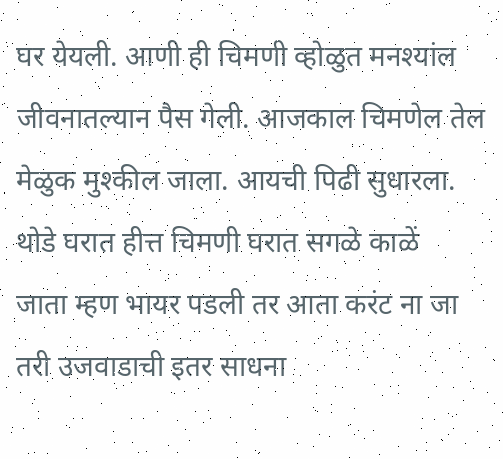घर येयली. आणी ही चिमणी व्होळुत मनश्यांल जीवनातल्यान पैस गेली. आजकाल चिमणेल तेल मेळुक मुश्कील जाला. आयची पिढी सुधारला. थोडे घरात हीत्त चिमणी घरात सगळे काळें
जाता म्हण भायर पडली तर आता करंट ना जा तरी उजवाडाची इतर साधना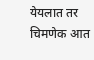येयलात तर चिमणेक आत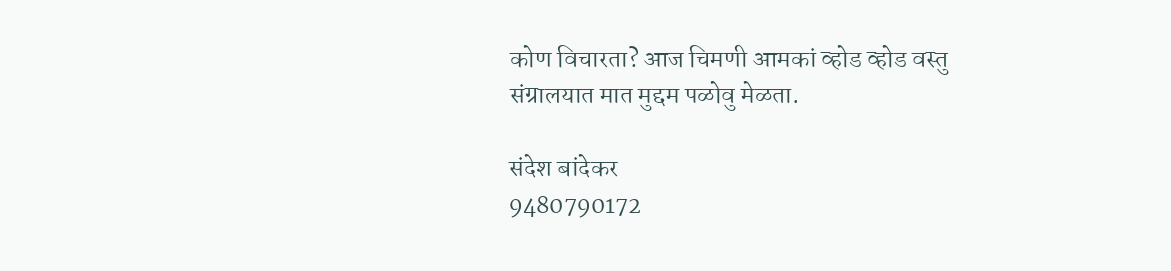कोण विचारता? आज चिमणी आमकां व्होड व्होड वस्तु संग्रालयात मात मुद्दम पळोवु मेळता.

संदेश बांदेकर
9480790172